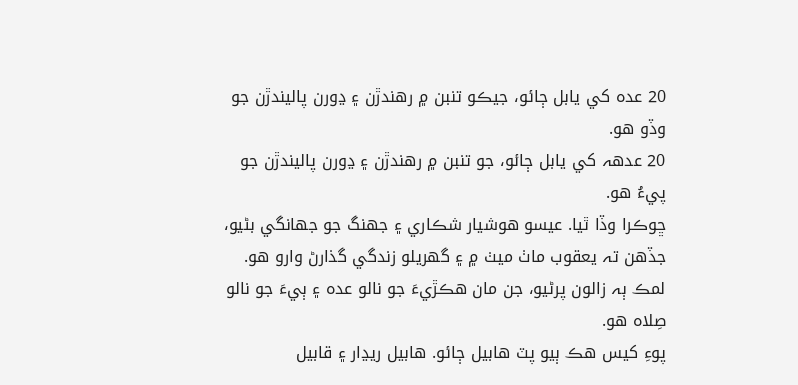20 عدہ کي يابل ڄائو، جيڪو تنبن ۾ رهندڙن ۽ ڍورن پاليندڙن جو وڏو هو.
20 عدهہ کي يابل ڄائو، جو تنبن ۾ رهندڙن ۽ ڍورن پاليندڙن جو پيءُ هو.
ڇوڪرا وڏا ٿيا. عيسو هوشيار شڪاري ۽ جھنگ جو جھانگي بڻيو، جڏهن تہ يعقوب ماٺ ميٺ ۾ ۽ گھريلو زندگي گذارڻ وارو هو.
لمڪ ٻہ زالون پرڻيو، جن مان هڪڙيءَ جو نالو عدہ ۽ ٻيءَ جو نالو صِلاہ هو.
پوءِ کيس هڪ ٻيو پٽ هابيل ڄائو. هابيل ريڍار ۽ قابيل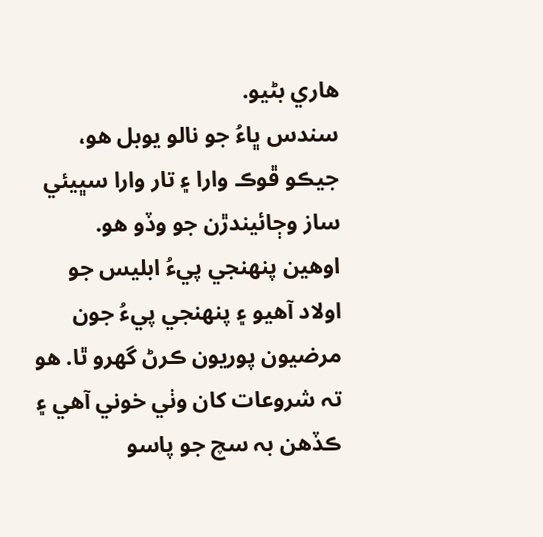هاري بڻيو.
سندس ڀاءُ جو نالو يوبل هو، جيڪو ڦوڪ وارا ۽ تار وارا سڀيئي ساز وڄائيندڙن جو وڏو هو.
اوهين پنهنجي پيءُ ابليس جو اولاد آهيو ۽ پنهنجي پيءُ جون مرضيون پوريون ڪرڻ گھرو ٿا. هو تہ شروعات کان وٺي خوني آهي ۽ ڪڏهن بہ سچ جو پاسو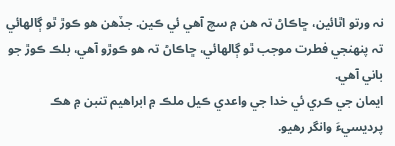نہ ورتو اٿائين، ڇاڪاڻ تہ هن ۾ سچ آهي ئي ڪين. جڏهن هو ڪوڙ ٿو ڳالهائي تہ پنهنجي فطرت موجب ٿو ڳالهائي، ڇاڪاڻ تہ هو ڪوڙو آهي، بلڪ ڪوڙ جو باني آهي.
ايمان جي ڪري ئي خدا جي واعدي ڪيل ملڪ ۾ ابراهيم تنبن ۾ هڪ پرديسيءَ وانگر رهيو.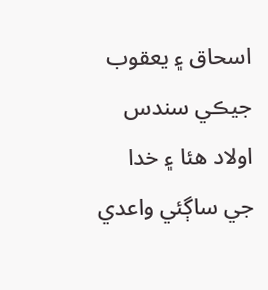اسحاق ۽ يعقوب جيڪي سندس اولاد هئا ۽ خدا جي ساڳئي واعدي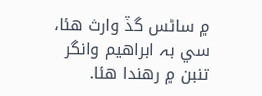۾ ساڻس گڏ وارث هئا، سي بہ ابراهيم وانگر تنبن ۾ رهندا هئا.